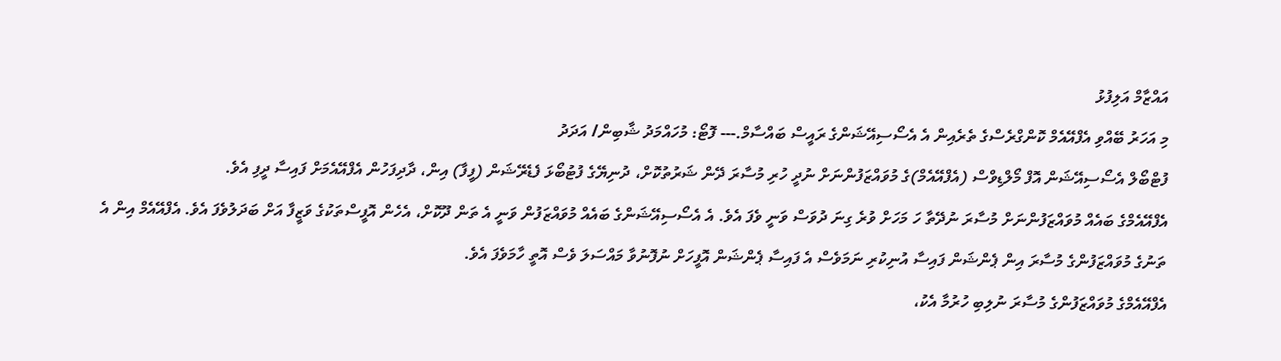އައްޒާމް އަލިފުޅު
މި އަހަރު ބޭއްވި އެފްއޭއެމް ކޮންގްރެސްގެ ތެރެއިން އެ އެސޯސިއޭޝަންގެ ރައީސް ބައްސާމް.--- ފޮޓޯ: މުހައްމަދު ޝާބިން/ އަދަދު
ފުޓްބޯލް އެސޯސިއޭޝަން އޮފް މޯލްޑިވްސް (އެފްއޭއެމް)ގެ މުވައްޒަފުންނަށް ނުދީ ހުރި މުސާރަ ދޭން ޝަރުތުކޮށް، ދުނިޔޭގެ ފުޓުބޯޅަ ފެޑެރޭޝަން (ފީފާ) އިން، ދާދިފަހުން އެފްއޭއެމަށް ފައިސާ ދީފި އެވެ.
އެފްއޭއެމްގެ ބައެއް މުވައްޒަފުންނަށް މުސާރަ ނުދޭތާ ހަ މަހަށް ވުރެ ގިނަ ދުވަސް ވަނީ ވެފަ އެވެ. އެ އެސޯސިއޭޝަންގެ ބައެއް މުވައްޒަފުން ވަނީ އެ ތަން ދޫކޮށް، އެހެން އޮފީސްތަކުގެ ވަޒީފާ އަށް ބަދަލުވެފަ އެވެ. އެފްއޭއެމް އިން އެ ތަނުގެ މުވައްޒަފުންގެ މުސާރަ އިން ޕެންޝަން ފައިސާ އުނިކުރި ނަމަވެސް އެ ފައިސާ ޕެންޝަން އޮފީހަށް ނުފޮނުވާ މައްސަލަ ވެސް އޮތީ ހާމަވެފަ އެވެ.
އެފްއޭއެމްގެ މުވައްޒަފުންގެ މުސާރަ ނުލިބި ހުރުމާ އެކު،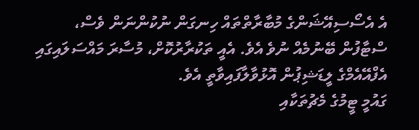އެ އެސޯސިއޭޝަންގެ މުބާރާތްތައް ހިނގަން ނުކުންނަން ވެސް، ސްޓާފުން ބޭނުމެއް ނުވެ އެވެ. އެއީ ތަކުރާރުކޮށް، މުސާރަ މައްސަލައިގައި އެފްއޭއެމްގެ ލީޑަޝިޕުން އޮޅުވާލާފައިވާތީ އެވެ.
ގައުމީ ޓީމުގެ މެޗުތަކާއި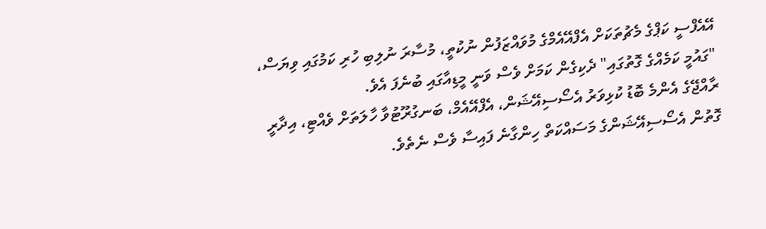އޭއެފްސީ ކަޕްގެ މެޗުތަކަށް އެފްއޭއެމްގެ މުވައްޒަފުން ނުކުތީ، މުސާރަ ނުލިބި ހުރި ކަމުގައި ވިޔަސް، "ގައުމީ ކަމެއްގެ ގޮތުގައި" ދެކިގެން ކަމަށް ވެސް ވަނީ މީޑިއާގައި ބުނެފަ އެވެ.
ރާއްޖޭގެ އެންމެ ބޮޑު ކުޅިވަރު އެސޯސިއޭޝަން، އެފްއޭއެމް، ބަނގުރޫޓުވާ ހާލަތަށް ވެއްޓި، އިދާރީ ގޮތުން އެސޯސިއޭޝަންގެ މަސައްކަތް ހިންގާނެ ފައިސާ ވެސް ނެތެވެ.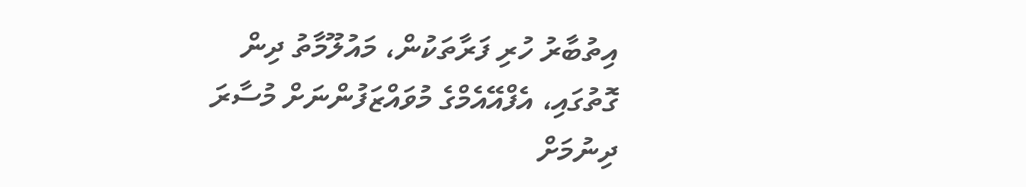އިތުބާރު ހުރި ފަރާތަކުން، މައުލޫމާތު ދިން ގޮތުގައި، އެފްއޭއެމްގެ މުވައްޒަފުންނަށް މުސާރަ ދިނުމަށް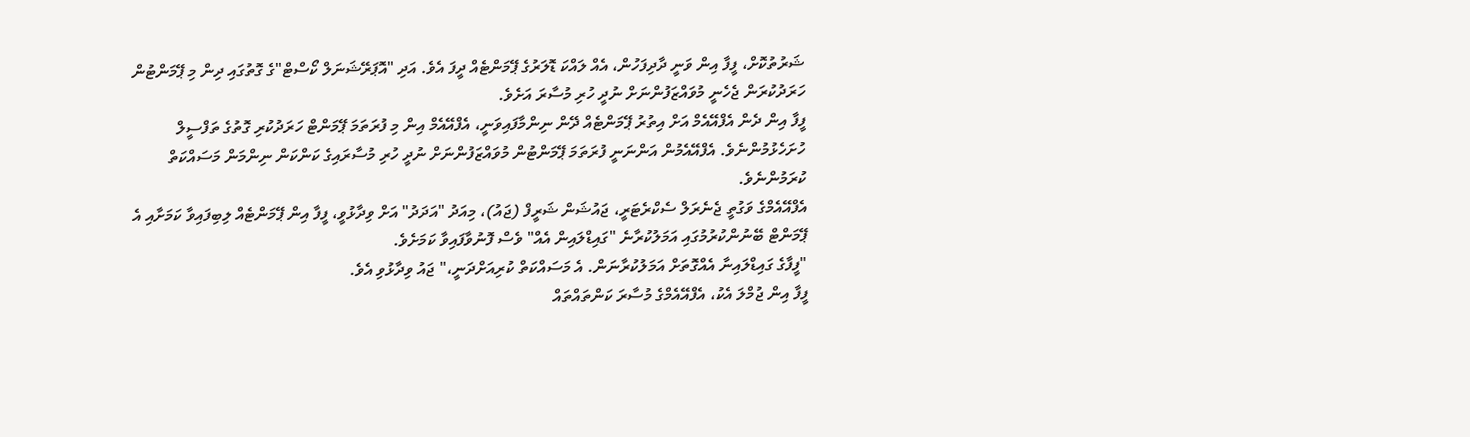ޝަރުތުކޮށް، ފީފާ އިން ވަނީ ދާދިފަހުން، އެއް ލައްކަ ޑޮލަރުގެ ޕޭމަންޓެއް ދީފަ އެވެ. އަދި "އޮޕަރޭޝަނަލް ކޯސްޓް"ގެ ގޮތުގައި ދިން މި ޕޭމަންޓުން ހަރަދުކުރަން ޖެހެނީ މުވައްޒަފުންނަށް ނުދީ ހުރި މުސާރަ އަށެވެ.
ފީފާ އިން ދެން އެފްއޭއެމް އަށް އިތުރު ޕޭމަންޓެއް ދޭން ނިންމާފައިވަނީ، އެފްއޭއެމް އިން މި ފުރަތަމަ ޕޭމަންޓް ހަރަދުކުރި ގޮތުގެ ތަފްސީލް ހުށަހެޅުމުންނެވެ. އެފްއޭއެމުން އަންނަނީ ފުރަތަމަ ޕޭމަންޓުން މުވައްޒަފުންނަށް ނުދީ ހުރި މުސާރައިގެ ކަންކަން ނިންމަން މަސައްކަތް ކުރަމުންނެވެ.
އެފްއޭއެމްގެ ވަގުތީ ޖެނެރަލް ސެކްރެޓަރީ، ޖައުޝަން ޝަރީފް (ޖައު)، މިއަދު "އަދަދު" އަށް ވިދާޅުވީ، ފީފާ އިން ޕޭމަންޓެއް ލިބިފައިވާ ކަމަށާއި އެ ޕޭމަންޓް ބޭނުންކުރުމުގައި އަމަލުކުރާނެ "ގައިޑްލައިން އެއް" ވެސް ފޮނުވާފައިވާ ކަމަށެވެ.
"ފީފާގެ ގައިޑްލައިނާ އެއްގޮތަށް އަމަލުކުރާނަން. އެ މަސައްކަތް ކުރިއަށްދަނީ،" ޖައު ވިދާޅުވި އެވެ.
ފީފާ އިން ޖުމްލަ އެކު، އެފްއޭއެމްގެ މުސާރަ ކަންތައްތައް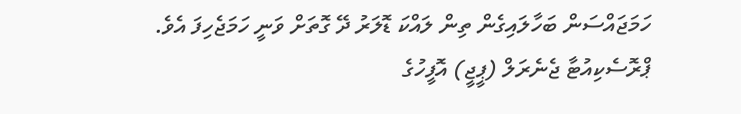ހަމަޖައްސަން ބަހާލައިގެން ތިން ލައްކަ ޑޮލަރު ދޭ ގޮތަށް ވަނީ ހަމަޖެހިފަ އެވެ.
ޕްރޮސެކިއުޓާ ޖެނެރަލް (ޕީޖީ) އޮފީހުގެ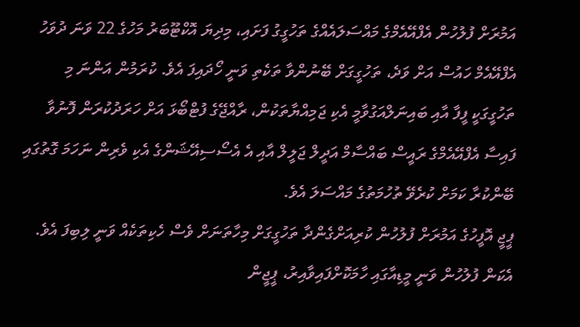އަމުރަށް ފުލުހުން އެފްއޭއެމްގެ މައްސަލައެއްގެ ތަހުގީގު ފަށައި، މިދިޔަ އޮކްޓޫބަރު މަހުގެ 22 ވަނަ ދުވަހު އެފްއޭއެމް ހައުސް އަށް ވަދެ، ތަހުގީގަށް ބޭނުންވާ ތަކެތި ވަނީ ހޯދައިފަ އެވެ. ކުރަމުން އަންނަ މި ތަހުގީގަކީ ފީފާ އާއި ބައިނަލްއަގުވާމީ އެކި ޖަމިއްޔާތަކުން، ރާއްޖޭގެ ފުޓްބޯޅަ އަށް ހަރަދުކުރަން ފޮނުވާ ފައިސާ އެފްއޭއެމްގެ ރައީސް ބައްސާމް އަދީލް ޖަލީލް އާއި އެ އެސޯސިއޭޝަންގެ އެކި ވެރިން ނަހަމަ ގޮތުގައި ބޭންކުރާ ކަމަށް ކުރެވޭ ތުހުމަތުގެ މައްސަލަ އެވެ.
ޕީޖީ އޮފީހުގެ އަމުރަށް ފުލުހުން ކުރިއަށްގެންދާ ތަހުގީގަށް މިހާތަނަށް ވެސް ހެކިތަކެއް ވަނީ ލިބިފަ އެވެ. އެކަން ފުލުހުން ވަނީ މީޑިއާގައި ހާމަކޮށްފައިވާއިރު، ޕީޖީން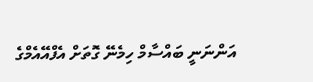އަންނަނީ ބައްސާމް ހިމެނޭ ގޮތަށް އެފްއޭއެމްގެ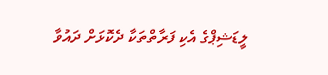ލީޑަޝިޕްގެ އެކި ފަރާތްތަކާ ދެކޮޅަށް ދައުވާ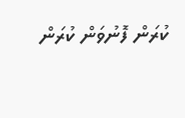ކުރަން ފޮނުވަން ކުރަން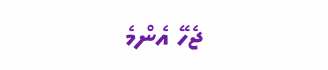ޖެހޭ އެންމެ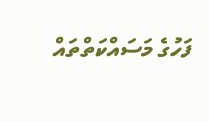ފަހުގެ މަސައްކަތްތައް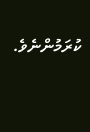ކުރަމުންނެވެ.